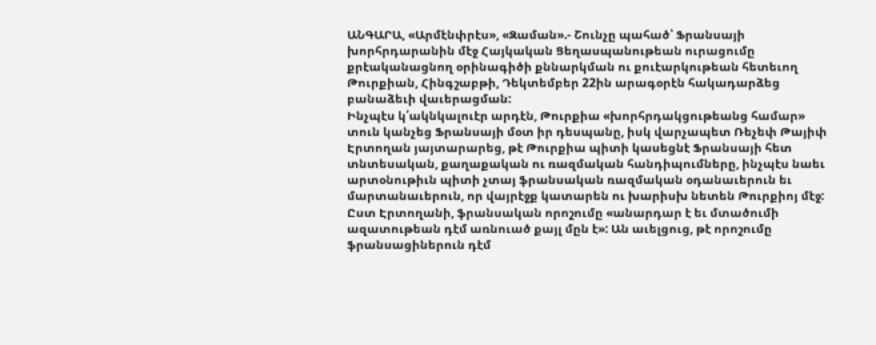ԱՆԳԱՐԱ, «Արմէնփրէս», «Զաման».- Շունչը պահած՝ Ֆրանսայի խորհրդարանին մէջ Հայկական Ցեղասպանութեան ուրացումը քրէականացնող օրինագիծի քննարկման ու քուէարկութեան հետեւող Թուրքիան, Հինգշաբթի, Դեկտեմբեր 22ին արագօրէն հակադարձեց բանաձեւի վաւերացման:
Ինչպէս կ՛ակնկալուէր արդէն, Թուրքիա «խորհրդակցութեանց համար» տուն կանչեց Ֆրանսայի մօտ իր դեսպանը, իսկ վարչապետ Ռեչեփ Թայիփ Էրտողան յայտարարեց, թէ Թուրքիա պիտի կասեցնէ Ֆրանսայի հետ տնտեսական, քաղաքական ու ռազմական հանդիպումները, ինչպէս նաեւ արտօնութիւն պիտի չտայ ֆրանսական ռազմական օդանաւերուն եւ մարտանաւերուն, որ վայրէջք կատարեն ու խարիսխ նետեն Թուրքիոյ մէջ:
Ըստ Էրտողանի, ֆրանսական որոշումը «անարդար է եւ մտածումի ազատութեան դէմ առնուած քայլ մըն է»: Ան աւելցուց, թէ որոշումը ֆրանսացիներուն դէմ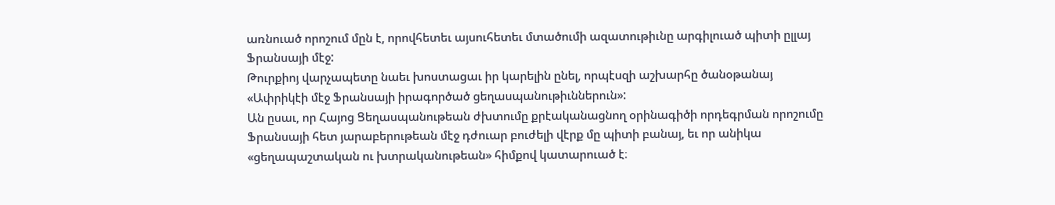առնուած որոշում մըն է, որովհետեւ այսուհետեւ մտածումի ազատութիւնը արգիլուած պիտի ըլլայ Ֆրանսայի մէջ:
Թուրքիոյ վարչապետը նաեւ խոստացաւ իր կարելին ընել, որպէսզի աշխարհը ծանօթանայ «Ափրիկէի մէջ Ֆրանսայի իրագործած ցեղասպանութիւններուն»:
Ան ըսաւ, որ Հայոց Ցեղասպանութեան ժխտումը քրէականացնող օրինագիծի որդեգրման որոշումը Ֆրանսայի հետ յարաբերութեան մէջ դժուար բուժելի վէրք մը պիտի բանայ, եւ որ անիկա «ցեղապաշտական ու խտրականութեան» հիմքով կատարուած է։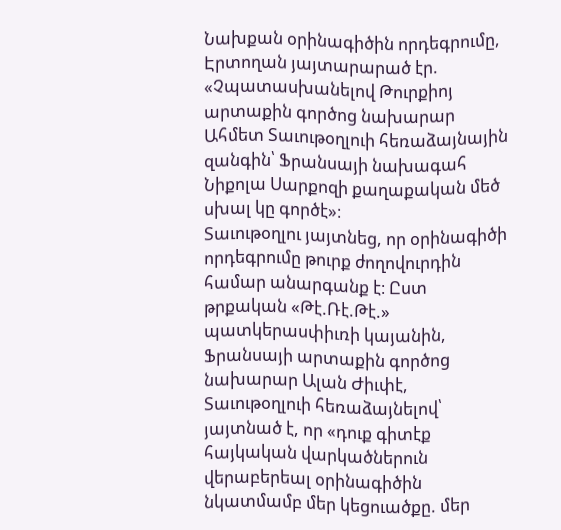Նախքան օրինագիծին որդեգրումը, Էրտողան յայտարարած էր. «Չպատասխանելով Թուրքիոյ արտաքին գործոց նախարար Ահմետ Տաւութօղլուի հեռաձայնային զանգին՝ Ֆրանսայի նախագահ Նիքոլա Սարքոզի քաղաքական մեծ սխալ կը գործէ»։
Տաւութօղլու յայտնեց, որ օրինագիծի որդեգրումը թուրք ժողովուրդին համար անարգանք է։ Ըստ թրքական «Թէ.Ռէ.Թէ.» պատկերասփիւռի կայանին, Ֆրանսայի արտաքին գործոց նախարար Ալան Ժիւփէ, Տաւութօղլուի հեռաձայնելով՝ յայտնած է, որ «դուք գիտէք հայկական վարկածներուն վերաբերեալ օրինագիծին նկատմամբ մեր կեցուածքը. մեր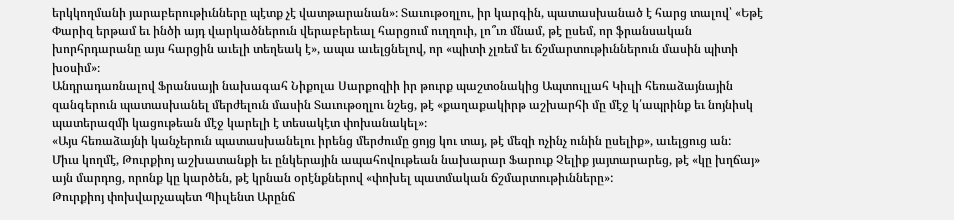երկկողմանի յարաբերութիւնները պէտք չէ վատթարանան»։ Տաւութօղլու, իր կարգին, պատասխանած է հարց տալով՝ «Եթէ Փարիզ երթամ եւ ինծի այդ վարկածներուն վերաբերեալ հարցում ուղղուի, լո՞ւռ մնամ, թէ ըսեմ, որ ֆրանսական խորհրդարանը այս հարցին աւելի տեղեակ է», ապա աւելցնելով, որ «պիտի չլռեմ եւ ճշմարտութիւններուն մասին պիտի խօսիմ»։
Անդրադառնալով Ֆրանսայի նախագահ Նիքոլա Սարքոզիի իր թուրք պաշտօնակից Ապտուլլահ Կիւլի հեռաձայնային զանգերուն պատասխանել մերժելուն մասին Տաւութօղլու նշեց, թէ «քաղաքակիրթ աշխարհի մը մէջ կ՛ապրինք եւ նոյնիսկ պատերազմի կացութեան մէջ կարելի է տեսակէտ փոխանակել»։
«Այս հեռաձայնի կանչերուն պատասխանելու իրենց մերժումը ցոյց կու տայ, թէ մեզի ոչինչ ունին ըսելիք», աւելցուց ան:
Միւս կողմէ, Թուրքիոյ աշխատանքի եւ ընկերային ապահովութեան նախարար Ֆարուք Չելիք յայտարարեց, թէ «կը խղճայ» այն մարդոց, որոնք կը կարծեն, թէ կրնան օրէնքներով «փոխել պատմական ճշմարտութիւնները»:
Թուրքիոյ փոխվարչապետ Պիւլենտ Արընճ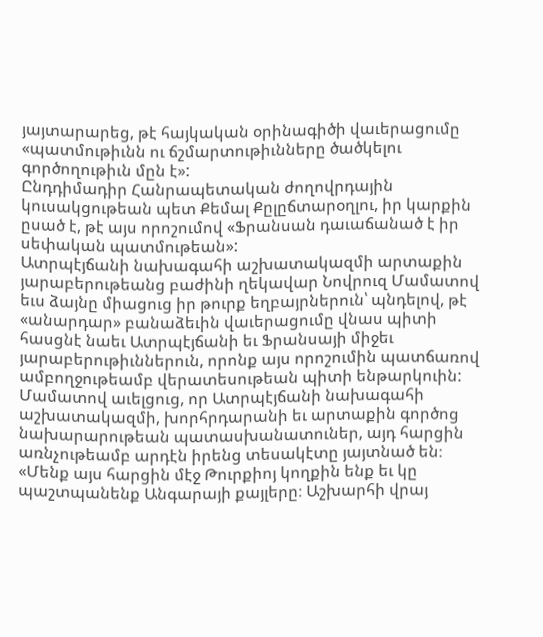յայտարարեց, թէ հայկական օրինագիծի վաւերացումը «պատմութիւնն ու ճշմարտութիւնները ծածկելու գործողութիւն մըն է»:
Ընդդիմադիր Հանրապետական ժողովրդային կուսակցութեան պետ Քեմալ Քըլըճտարօղլու, իր կարքին ըսած է, թէ այս որոշումով «Ֆրանսան դաւաճանած է իր սեփական պատմութեան»:
Ատրպէյճանի նախագահի աշխատակազմի արտաքին յարաբերութեանց բաժինի ղեկավար Նովրուզ Մամատով եւս ձայնը միացուց իր թուրք եղբայրներուն՝ պնդելով, թէ «անարդար» բանաձեւին վաւերացումը վնաս պիտի հասցնէ նաեւ Ատրպէյճանի եւ Ֆրանսայի միջեւ յարաբերութիւններուն, որոնք այս որոշումին պատճառով ամբողջութեամբ վերատեսութեան պիտի ենթարկուին: Մամատով աւելցուց, որ Ատրպէյճանի նախագահի աշխատակազմի, խորհրդարանի եւ արտաքին գործոց նախարարութեան պատասխանատուներ, այդ հարցին առնչութեամբ արդէն իրենց տեսակէտը յայտնած են։ «Մենք այս հարցին մէջ Թուրքիոյ կողքին ենք եւ կը պաշտպանենք Անգարայի քայլերը։ Աշխարհի վրայ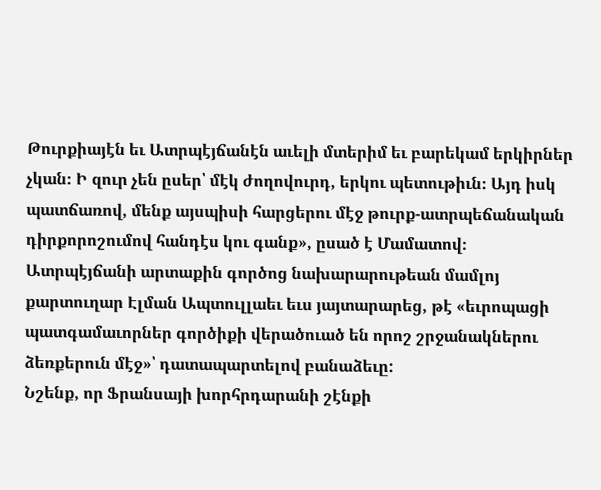Թուրքիայէն եւ Ատրպէյճանէն աւելի մտերիմ եւ բարեկամ երկիրներ չկան։ Ի զուր չեն ըսեր՝ մէկ ժողովուրդ, երկու պետութիւն։ Այդ իսկ պատճառով, մենք այսպիսի հարցերու մէջ թուրք-ատրպեճանական դիրքորոշումով հանդէս կու գանք», ըսած է Մամատով։
Ատրպէյճանի արտաքին գործոց նախարարութեան մամլոյ քարտուղար Էլման Ապտուլլաեւ եւս յայտարարեց, թէ «եւրոպացի պատգամաւորներ գործիքի վերածուած են որոշ շրջանակներու ձեռքերուն մէջ»՝ դատապարտելով բանաձեւը:
Նշենք, որ Ֆրանսայի խորհրդարանի շէնքի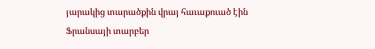յարակից տարածքին վրայ հաւաքուած էին Ֆրանսայի տարբեր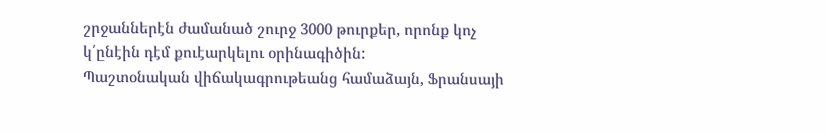շրջաններէն ժամանած շուրջ 3000 թուրքեր, որոնք կոչ կ՛ընէին դէմ քուէարկելու օրինագիծին:
Պաշտօնական վիճակագրութեանց համաձայն, Ֆրանսայի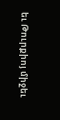եւ Թուրքիոյ միջեւ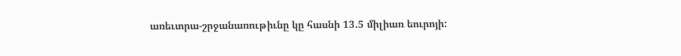առեւտրա-շրջանառութիւնը կը հասնի 13.5 միլիառ եուրոյի: